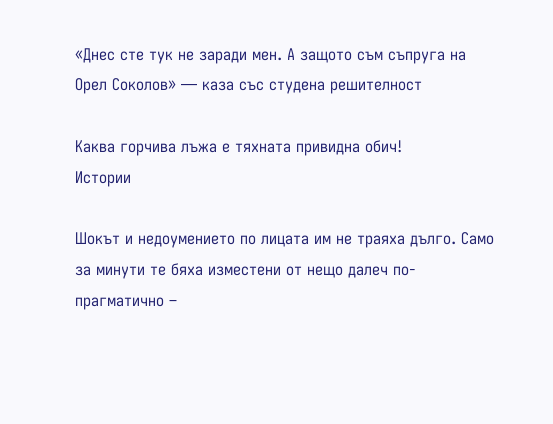«Днес сте тук не заради мен. А защото съм съпруга на Орел Соколов» — каза със студена решителност

Каква горчива лъжа е тяхната привидна обич!
Истории

Шокът и недоумението по лицата им не траяха дълго. Само за минути те бяха изместени от нещо далеч по-прагматично –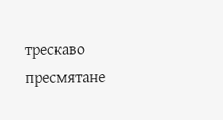трескаво пресмятане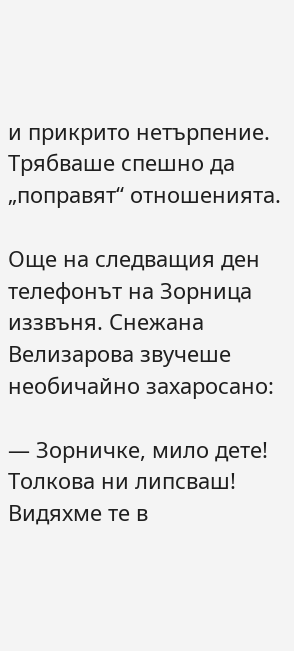и прикрито нетърпение. Трябваше спешно да „поправят“ отношенията.

Още на следващия ден телефонът на Зорница иззвъня. Снежана Велизарова звучеше необичайно захаросано:

— Зорничке, мило дете! Толкова ни липсваш! Видяхме те в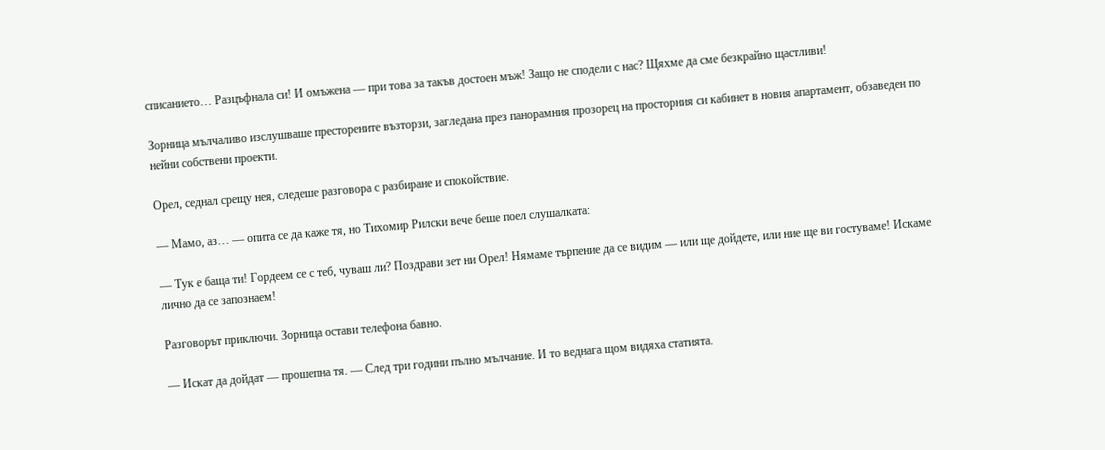списанието… Разцъфнала си! И омъжена — при това за такъв достоен мъж! Защо не сподели с нас? Щяхме да сме безкрайно щастливи!

Зорница мълчаливо изслушваше престорените възторзи, загледана през панорамния прозорец на просторния си кабинет в новия апартамент, обзаведен по нейни собствени проекти.

Орел, седнал срещу нея, следеше разговора с разбиране и спокойствие.

— Мамо, аз… — опита се да каже тя, но Тихомир Рилски вече беше поел слушалката:

— Тук е баща ти! Гордеем се с теб, чуваш ли? Поздрави зет ни Орел! Нямаме търпение да се видим — или ще дойдете, или ние ще ви гостуваме! Искаме лично да се запознаем!

Разговорът приключи. Зорница остави телефона бавно.

— Искат да дойдат — прошепна тя. — След три години пълно мълчание. И то веднага щом видяха статията.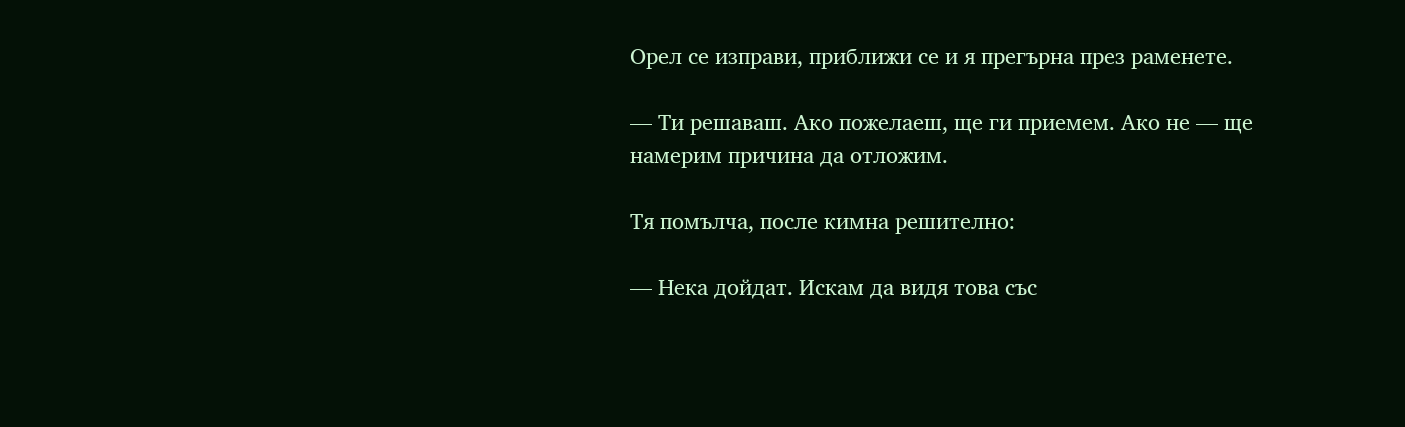Орел се изправи, приближи се и я прегърна през раменете.

— Ти решаваш. Ако пожелаеш, ще ги приемем. Ако не — ще намерим причина да отложим.

Тя помълча, после кимна решително:

— Нека дойдат. Искам да видя това със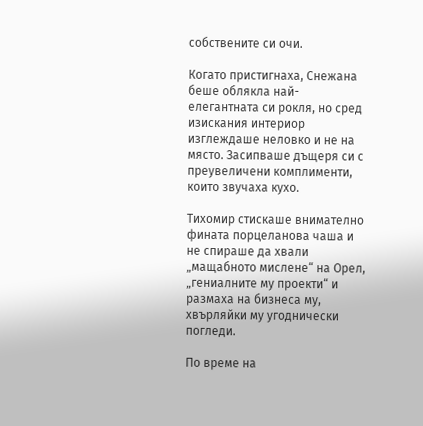собствените си очи.

Когато пристигнаха, Снежана беше облякла най-елегантната си рокля, но сред изискания интериор изглеждаше неловко и не на място. Засипваше дъщеря си с преувеличени комплименти, които звучаха кухо.

Тихомир стискаше внимателно фината порцеланова чаша и не спираше да хвали „мащабното мислене“ на Орел, „гениалните му проекти“ и размаха на бизнеса му, хвърляйки му угоднически погледи.

По време на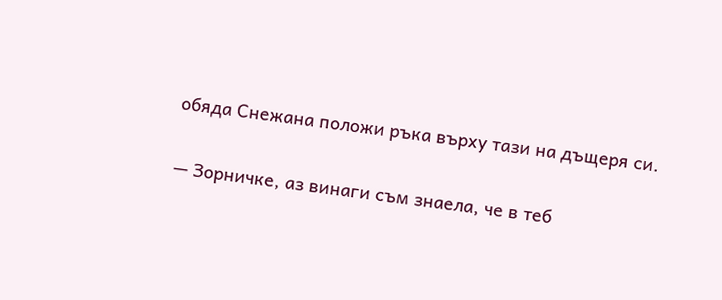обяда Снежана положи ръка върху тази на дъщеря си.

— Зорничке, аз винаги съм знаела, че в теб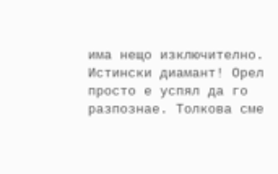има нещо изключително. Истински диамант! Орел просто е успял да го разпознае. Толкова сме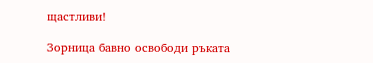щастливи!

Зорница бавно освободи ръката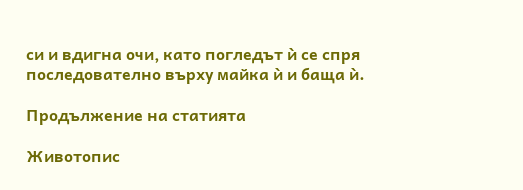си и вдигна очи, като погледът ѝ се спря последователно върху майка ѝ и баща ѝ.

Продължение на статията

Животопис